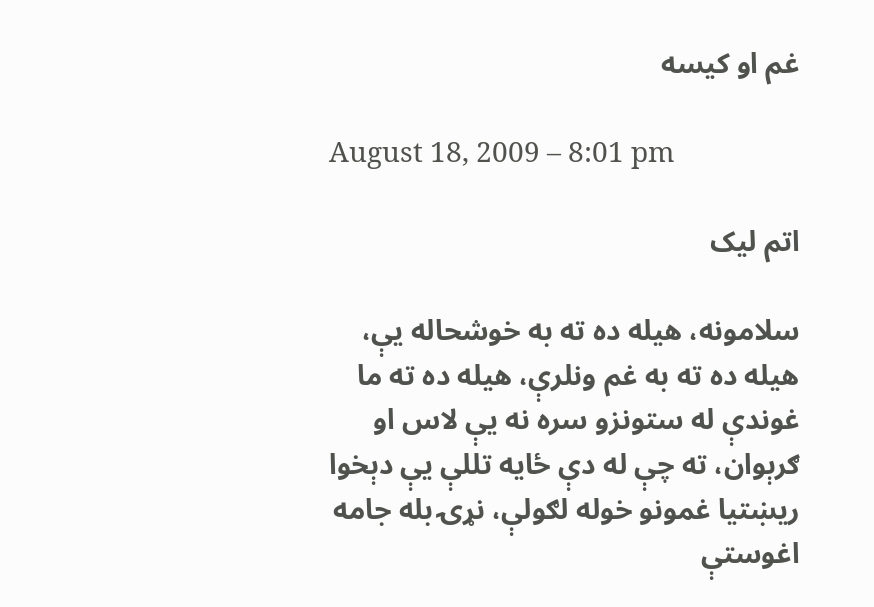غم او کيسه

August 18, 2009 – 8:01 pm

اتم ليک

سلامونه، هيله ده ته به خوشحاله يې، هيله ده ته به غم ونلرې، هيله ده ته ما غوندې له ستونزو سره نه يې لاس او ګرېوان، ته چې له دې ځايه تللې يې دېخوا ريښتيا غمونو خوله لګولې، نړۍ بله جامه اغوستې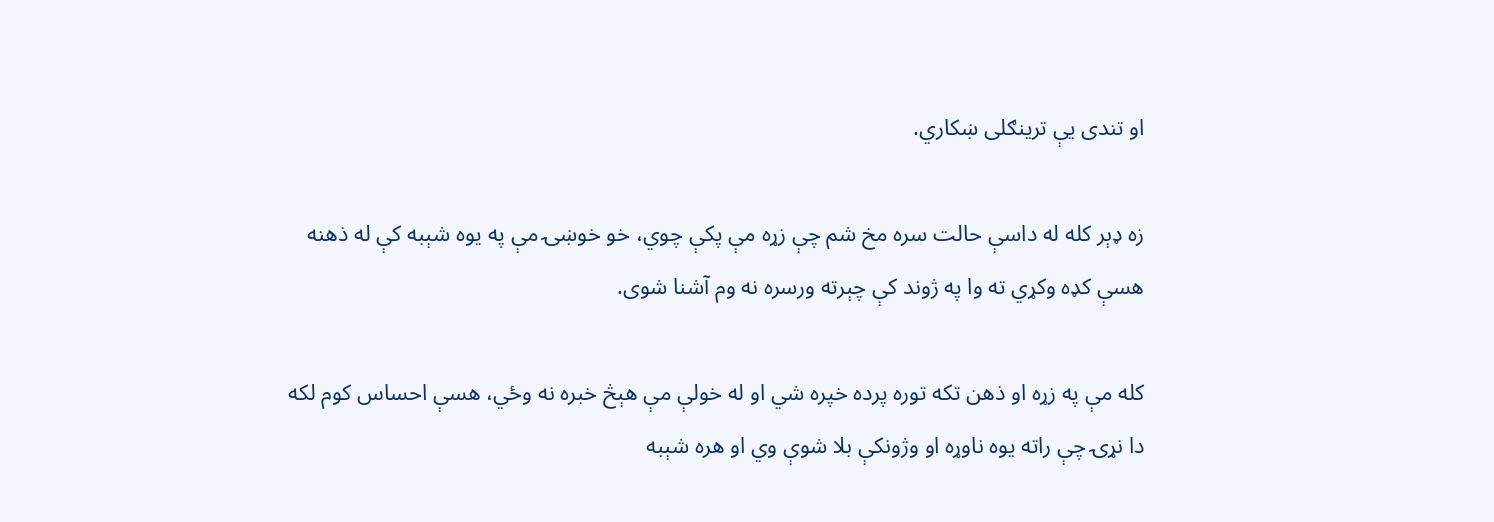او تندى يې ترينګلى ښکاري.

زه ډېر کله له داسې حالت سره مخ شم چې زړه مې پکې چوي، خو خوښۍ مې په يوه شېبه کې له ذهنه هسې کډه وکړي ته وا په ژوند کې چېرته ورسره نه وم آشنا شوى.

کله مې په زړه او ذهن تکه توره پرده خپره شي او له خولې مې هېڅ خبره نه وځي، هسې احساس کوم لکه دا نړۍ چې راته يوه ناوړه او وژونکې بلا شوې وي او هره شېبه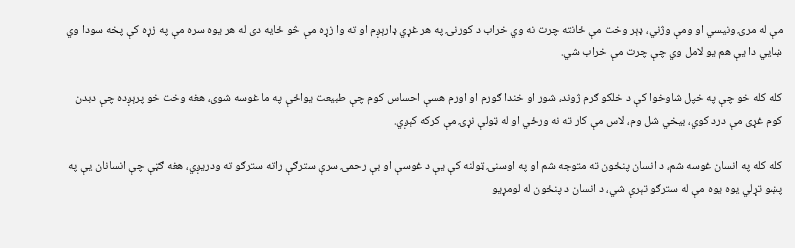مې له مرۍ ونيسي او ومې وژني، ډېر وخت مې ځانته چرت نه وي خراب د کورنۍ په هر غړي ډارېږم او ته وا زړه مې څو ځايه دى له هر يوه سره مې په زړه کې پخه سودا وي ښايي دا يې هم يو لامل وي چې چرت مې خراب شي.

کله کله خو چې په خپل شاوخوا کې د خلکو ګرم ژوند، شور او خندا ګورم او اورم هسې احساس کوم چې طبيعت يواځې په ما غوسه شوى، هغه وخت خو پرېږده چې دبدن کوم غړى مې درد کوي، بيخي شل وم، لاس مې کار ته نه ورځي او له ټولې نړۍ مې کرکه کېږي.

کله کله په انسان غوسه شم، د انسان پنځون ته متوجه شم او په اوسنۍ ټولنه کې يې د غوسې او بې رحمۍ سرې سترګې راته سترګو ته ودريږي، هغه ګټې چې انسانان يې په پښو تړلي يوه يوه مې له سترګو تېرې شي، د انسان د پنځون له لومړيو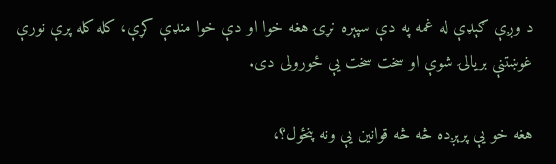د وږې ګېډې له غمه په دې سپېره نړۍ هغه خوا او دې خوا منډې کړې، کله کله پرې نورې غوښتنې بريالۍ شوې او سخت سخت يې ځورولى دى.

هغه خو يې پرېږده څه څه قوانين يې ونه پنځول؟،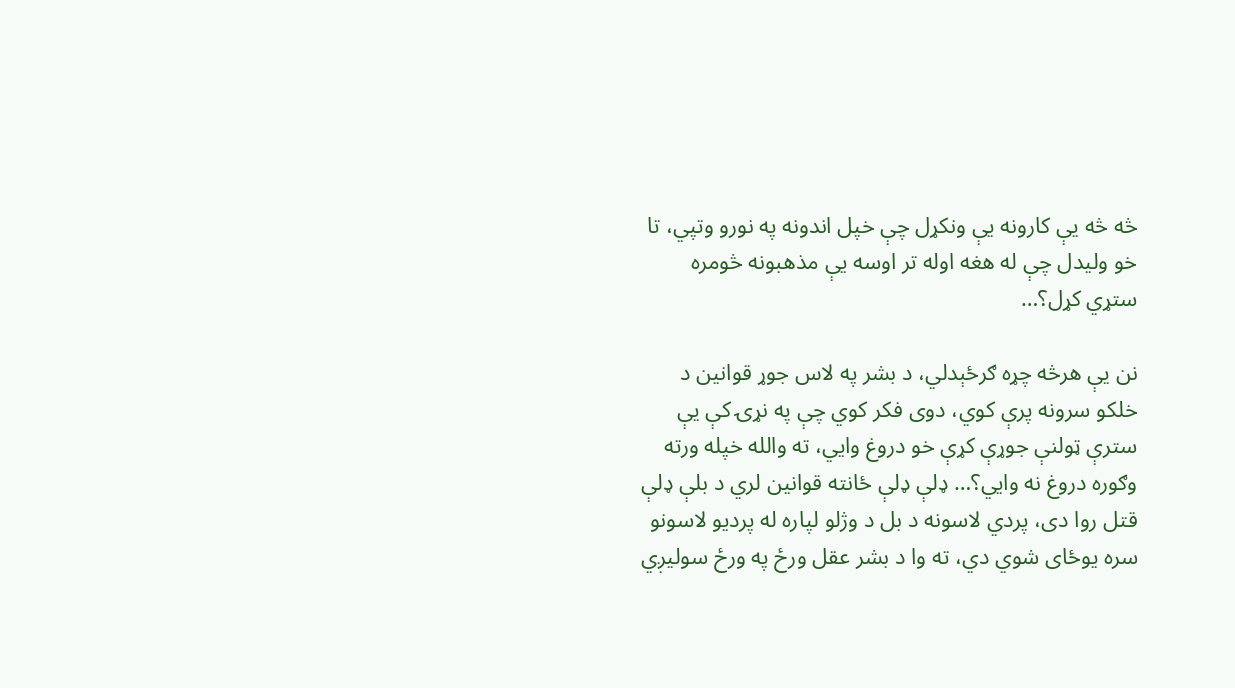څه څه يې کارونه يې ونکړل چې خپل اندونه په نورو وتپي، تا خو وليدل چې له هغه اوله تر اوسه يې مذهبونه څومره ستړي کړل؟…

نن يې هرڅه چړه ګرځېدلي، د بشر په لاس جوړ قوانين د خلکو سرونه پرې کوي، دوى فکر کوي چې په نړۍ کې يې سترې ټولنې جوړې کړې خو دروغ وايي، ته والله خپله ورته وګوره دروغ نه وايي؟… ډلې ډلې ځانته قوانين لري د بلې ډلې قتل روا دى، پردي لاسونه د بل د وژلو لپاره له پرديو لاسونو سره يوځاى شوي دي، ته وا د بشر عقل ورځ په ورځ سوليږي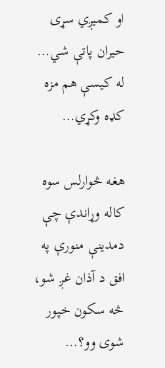او کميږي سړى حيران پاتې شي… له کيسې هم مزه کډه وکړي…

هغه څوارلس سوه کاله وړاندې چې دمدينې منورې په افق د آذان غږ شو، څه سکون خپور شوى وو؟…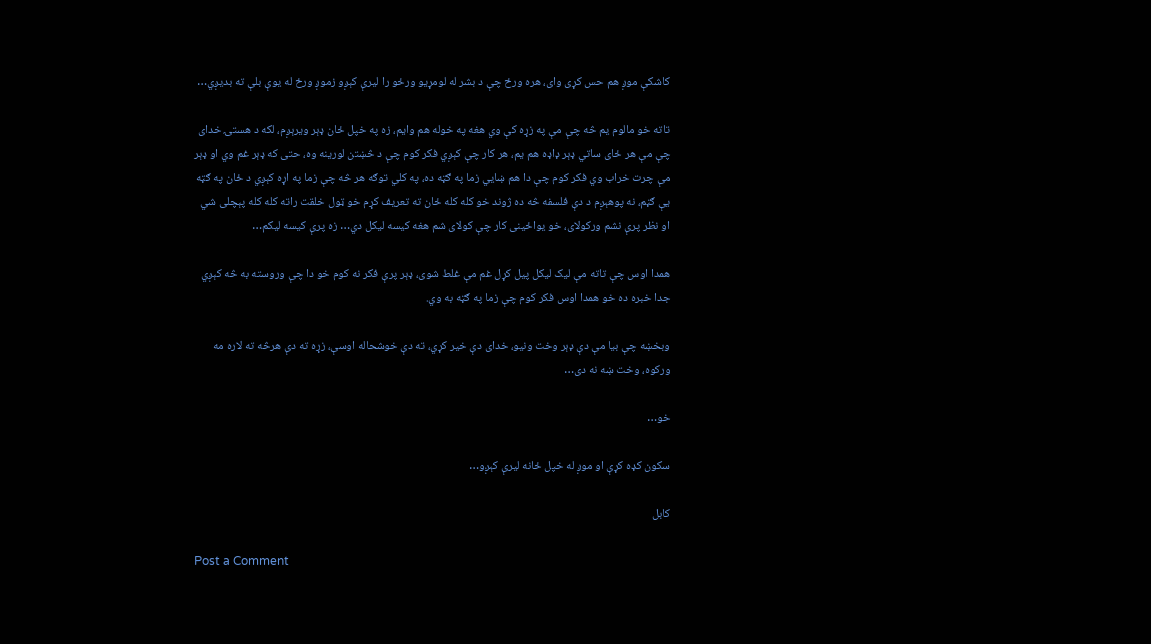کاشکې موږ هم حس کړى واى، هره ورځ چې د بشر له لومړيو ورځو را ليرې کېږو زموږ ورځ له يوې بلې ته بديږي…

تاته خو مالوم يم څه چې مې په زړه کې وي هغه په خوله هم وايم، زه په خپل ځان ډېر ويرېږم، لکه د هستۍ خداى چې مې هر ځاى ساتي ډېر ډاډه هم يم، هر کار چې کېږي فکر کوم چې د څښتن لورينه وه، حتى که ډېر غم وي او ډېر مې چرت خراب وي فکر کوم چې دا هم ښايي زما په ګټه ده، په کلي توګه هر څه چې زما په اړه کېږي د ځان په ګټه يې ګڼم، نه پوهېږم د دې فلسفه څه ده ژوند خو کله کله ځان ته تعريف کړم خو ټول خلقت راته کله کله پېچلى شي او نظر پرې نشم ورکولاى، خو يواځينى کار چې کولاى شم هغه کيسه ليکل دي… زه پرې کيسه ليکم…

همدا اوس چې تاته مې ليک ليکل پيل کړل غم مې غلط شوى، ډېر پرې فکر نه کوم خو دا چې وروسته به څه کېږي جدا خبره ده خو همدا اوس فکر کوم چې زما په ګټه به وي.

وبخښه چې بيا مې دې ډېر وخت ونيو، خداى دې خير کړي، ته دې خوشحاله اوسې، زړه ته دې هرڅه ته لاره مه ورکوه، وخت ښه نه دى…

خو…

سکون کډه کړې او موږ له خپل ځانه ليرې کېږو…

کابل

Post a Comment